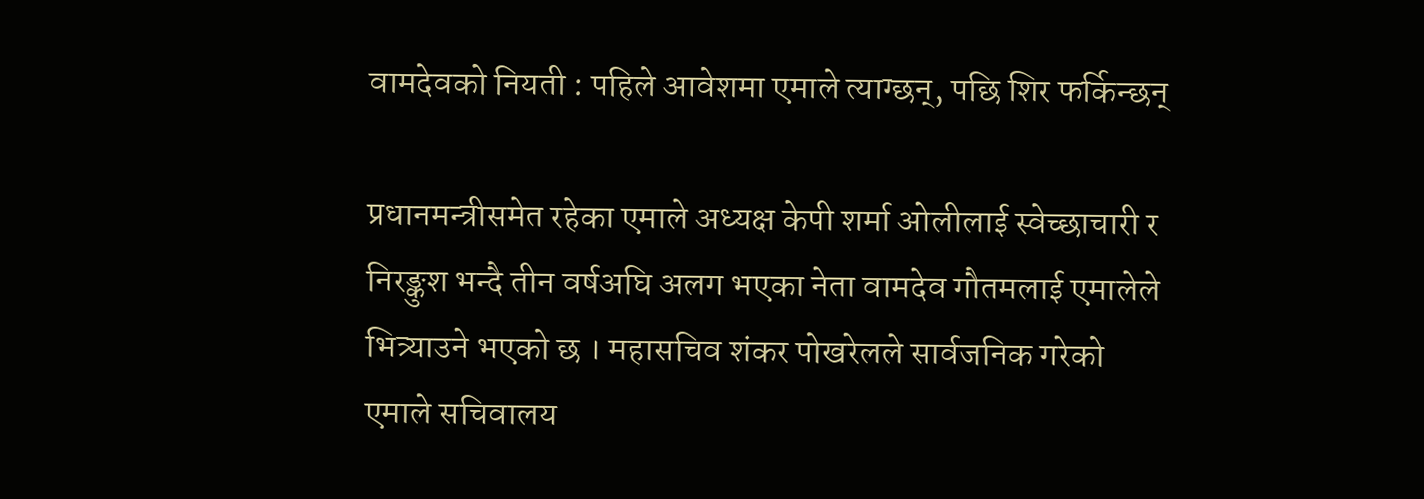वामदेवको नियती : पहिले आवेशमा एमाले त्याग्छन्, पछि शिर फर्किन्छन्

प्रधानमन्त्रीसमेत रहेका एमाले अध्यक्ष केपी शर्मा ओलीलाई स्वेच्छाचारी र निरङ्कुश भन्दै तीन वर्षअघि अलग भएका नेता वामदेव गौतमलाई एमालेले भित्र्याउने भएको छ । महासचिव शंकर पोखरेलले सार्वजनिक गरेको एमाले सचिवालय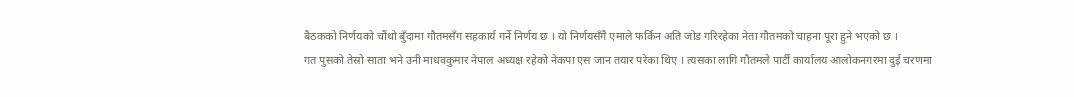बैठकको निर्णयको चौंथो बुँदामा गौतमसँग सहकार्य गर्ने निर्णय छ । यो निर्णयसँगै एमाले फर्किन अति जोड गरिरहेका नेता गौतमको चाहना पूरा हुने भएको छ ।
गत पुसको तेस्रो साता भने उनी माधवकुमार नेपाल अध्यक्ष रहेको नेकपा एस जान तयार परेका थिए । त्यसका लागि गौतमले पार्टी कार्यालय आलोकनगरमा दुई चरणमा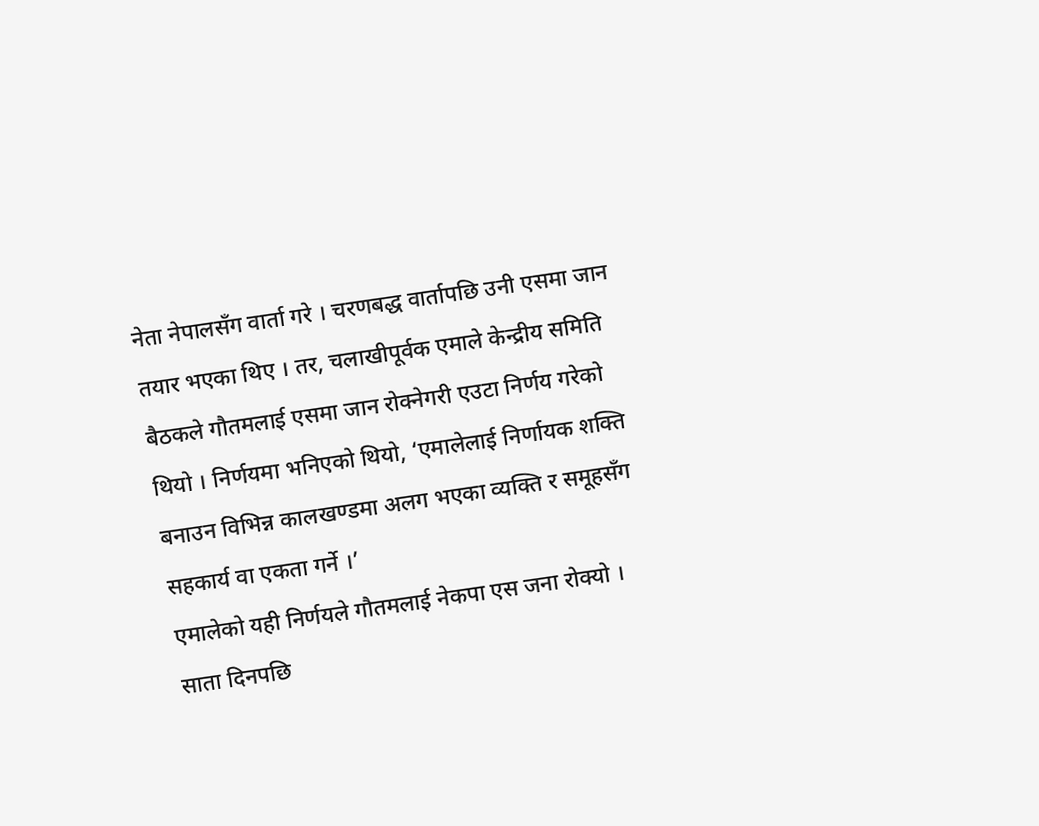नेता नेपालसँग वार्ता गरे । चरणबद्ध वार्तापछि उनी एसमा जान तयार भएका थिए । तर, चलाखीपूर्वक एमाले केन्द्रीय समिति बैठकले गौतमलाई एसमा जान रोक्नेगरी एउटा निर्णय गरेको थियो । निर्णयमा भनिएको थियो, ‘एमालेलाई निर्णायक शक्ति बनाउन विभिन्न कालखण्डमा अलग भएका व्यक्ति र समूहसँग सहकार्य वा एकता गर्ने ।’
एमालेको यही निर्णयले गौतमलाई नेकपा एस जना रोक्यो । साता दिनपछि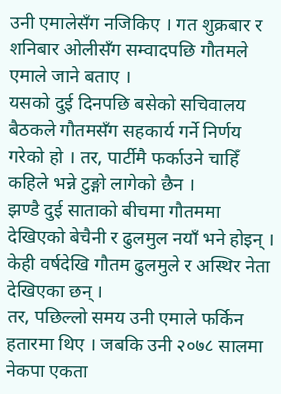उनी एमालेसँग नजिकिए । गत शुक्रबार र शनिबार ओलीसँग सम्वादपछि गौतमले एमाले जाने बताए ।
यसको दुई दिनपछि बसेको सचिवालय बैठकले गौतमसँग सहकार्य गर्ने निर्णय गरेको हो । तर, पार्टीमै फर्काउने चाहिँ कहिले भन्ने टुङ्गो लागेको छैन ।
झण्डै दुई साताको बीचमा गौतममा देखिएको बेचैनी र ढुलमुल नयाँ भने होइन् । केही वर्षदेखि गौतम ढुलमुले र अस्थिर नेता देखिएका छन् ।
तर, पछिल्लो समय उनी एमाले फर्किन हतारमा थिए । जबकि उनी २०७८ सालमा नेकपा एकता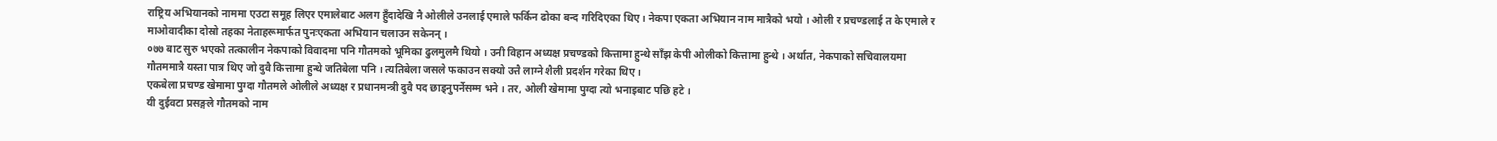राष्ट्रिय अभियानको नाममा एउटा समूह लिएर एमालेबाट अलग हुँदादेखि नै ओलीले उनलाई एमाले फर्किन ढोका बन्द गरिदिएका थिए । नेकपा एकता अभियान नाम मात्रैको भयो । ओली र प्रचण्डलाई त के एमाले र माओवादीका दोस्रो तहका नेताहरूमार्फत पुनःएकता अभियान चलाउन सकेनन् ।
०७७ बाट सुरु भएको तत्कालीन नेकपाको विवादमा पनि गौतमको भूमिका ढुलमुलमै थियो । उनी विहान अध्यक्ष प्रचण्डको कित्तामा हुन्थे साँझ केपी ओलीको कित्तामा हुन्थे । अर्थात, नेकपाको सचिवालयमा गौतममात्रै यस्ता पात्र थिए जो दुवै कित्तामा हुन्थे जतिबेला पनि । त्यतिबेला जसले फकाउन सक्यो उत्तै लाग्ने शैली प्रदर्शन गरेका थिए ।
एकबेला प्रचण्ड खेमामा पुग्दा गौतमले ओलीले अध्यक्ष र प्रधानमन्त्री दुवै पद छाड्नुपर्नेसम्म भने । तर, ओली खेमामा पुग्दा त्यो भनाइबाट पछि हटे ।
यी दुईवटा प्रसङ्गले गौतमको नाम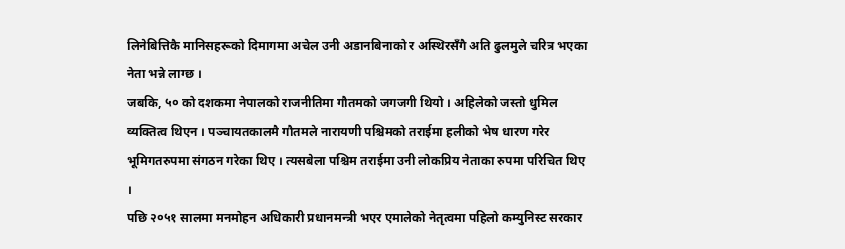लिनेबित्तिकै मानिसहरूको दिमागमा अचेल उनी अडानबिनाको र अस्थिरसँगै अति ढुलमुले चरित्र भएका नेता भन्ने लाग्छ ।
जबकि, ५० को दशकमा नेपालको राजनीतिमा गौतमको जगजगी थियो । अहिलेको जस्तो धुमिल व्यक्तित्व थिएन । पञ्चायतकालमै गौतमले नारायणी पश्चिमको तराईमा हलीको भेष धारण गरेर भूमिगतरुपमा संगठन गरेका थिए । त्यसबेला पश्चिम तराईमा उनी लोकप्रिय नेताका रुपमा परिचित थिए ।
पछि २०५१ सालमा मनमोहन अधिकारी प्रधानमन्त्री भएर एमालेको नेतृत्वमा पहिलो कम्युनिस्ट सरकार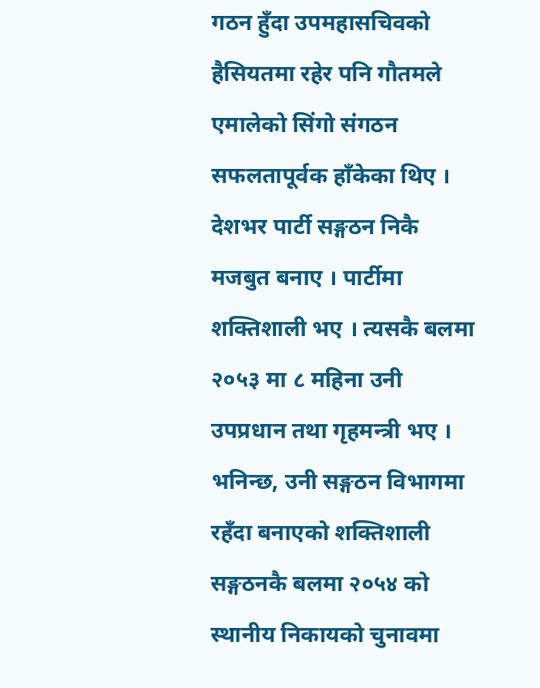गठन हुँदा उपमहासचिवको हैसियतमा रहेर पनि गौतमले एमालेको सिंगो संगठन सफलतापूर्वक हाँकेका थिए । देशभर पार्टी सङ्गठन निकै मजबुत बनाए । पार्टीमा शक्तिशाली भए । त्यसकै बलमा २०५३ मा ८ महिना उनी उपप्रधान तथा गृहमन्त्री भए । भनिन्छ, उनी सङ्गठन विभागमा रहँदा बनाएको शक्तिशाली सङ्गठनकै बलमा २०५४ को स्थानीय निकायको चुनावमा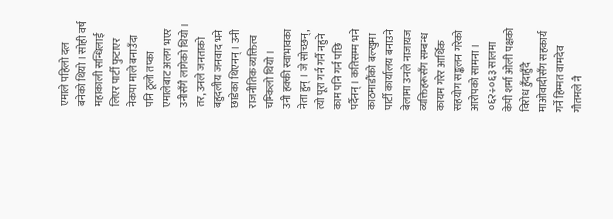एमाले पहिलो दल बनेको थियो । सोही वर्ष महाकाली सन्धिलाई लिएर पार्टी फुटाएर नेकपा माले बनाउँदा पनि ठूलो तप्का एमालेबाट अलग भएर उनीसँगै लागेको थियो । तर, उनले जनताको बहुदलीय जनवाद भने छाडेका थिएनन् । उनी राजनीतिक व्यक्तित्व चम्किलो थियो ।
उनी हक्की स्वाभावका नेता हुन् । जे सोच्छन्, त्यो पूरा गर्न गर्नै नहुने काम पनि गर्न पछि पर्दैनन् । कतिसम्म भने काठमाडौंको बल्खुमा पार्टी कार्यालय बनाउने बेलामा उनले नाजायज व्यक्तिहरूसँग सम्बन्ध कायम गरेर आर्थिक सहयोग सङ्कलन गरेको आरोपको सामना ।
०६२÷०६३ सालमा केपी शर्मा ओली पक्षको विरोध हुँदाहुँदै माओवादीसँग सहकार्य गर्ने हिम्मत वामदेव गौतमले नै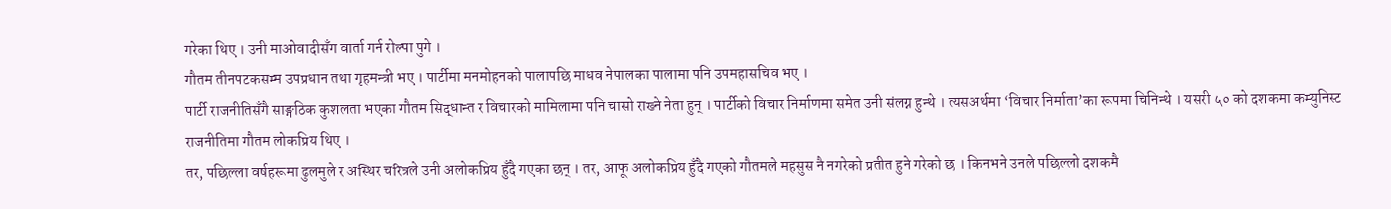गरेका थिए । उनी माओवादीसँग वार्ता गर्न रोल्पा पुगे ।
गौतम तीनपटकसम्म उपप्रधान तथा गृहमन्त्री भए । पार्टीमा मनमोहनको पालापछि माधव नेपालका पालामा पनि उपमहासचिव भए ।
पार्टी राजनीतिसँगै साङ्गठिक कुशलता भएका गौतम सिद्धान्त र विचारको मामिलामा पनि चासो राख्ने नेता हुन् । पार्टीको विचार निर्माणमा समेत उनी संलग्न हुन्थे । त्यसअर्थमा ‘विचार निर्माता’का रूपमा चिनिन्थे । यसरी ५० को दशकमा कम्युनिस्ट राजनीतिमा गौतम लोकप्रिय थिए ।
तर, पछिल्ला वर्षहरूमा ढुलमुले र अस्थिर चरित्रले उनी अलोकप्रिय हुँदै गएका छन् । तर, आफू अलोकप्रिय हुँदै गएको गौतमले महसुस नै नगरेको प्रतीत हुने गरेको छ । किनभने उनले पछिल्लो दशकमै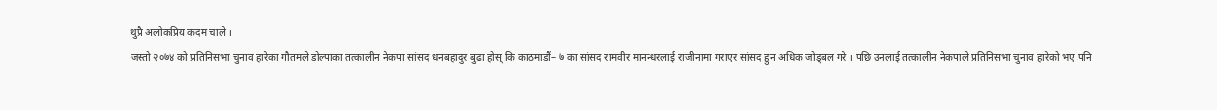थुप्रै अलोकप्रिय कदम चाले ।
जस्तो २०७४ को प्रतिनिसभा चुनाव हारेका गौतमले डोल्पाका तत्कालीन नेकपा सांसद धनबहादुर बुढा होस् कि काठमाडौं– ७ का सांसद रामवीर मानन्धरलाई राजीनामा गराएर सांसद हुन अधिक जोड्बल गरे । पछि उनलाई तत्कालीन नेकपाले प्रतिनिसभा चुनाव हारेको भए पनि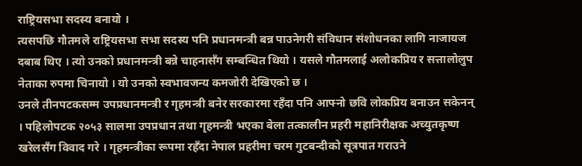राष्ट्रियसभा सदस्य बनायो ।
त्यसपछि गौतमले राष्ट्रियसभा सभा सदस्य पनि प्रधानमन्त्री बन्न पाउनेगरी संविधान संशोधनका लागि नाजायज दबाब थिए । त्यो उनको प्रधानमन्त्री बन्ने चाहनासँग सम्बन्धित थियो । यसले गौतमलाई अलोकप्रिय र सत्तालोलुप नेताका रुपमा चिनायो । यो उनको स्वभावजन्य कमजोरी देखिएको छ ।
उनले तीनपटकसम्म उपप्रधानमन्त्री र गृहमन्त्री बनेर सरकारमा रहँदा पनि आफ्नो छवि लोकप्रिय बनाउन सकेनन् । पहिलोपटक २०५३ सालमा उपप्रधान तथा गृहमन्त्री भएका बेला तत्कालीन प्रहरी महानिरीक्षक अच्युतकृष्ण खरेलसँग विवाद गरे । गृहमन्त्रीका रूपमा रहँदा नेपाल प्रहरीमा चरम गुटबन्दीको सूत्रपात गराउने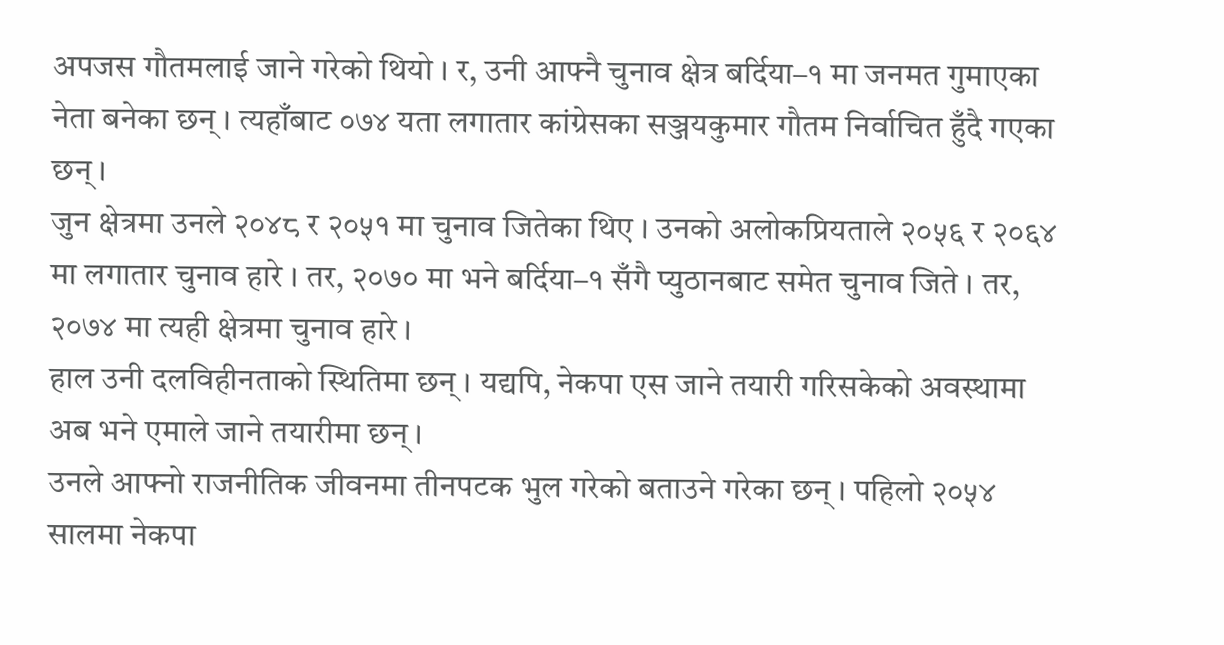अपजस गौतमलाई जाने गरेको थियो । र, उनी आफ्नै चुनाव क्षेत्र बर्दिया–१ मा जनमत गुमाएका नेता बनेका छन् । त्यहाँबाट ०७४ यता लगातार कांग्रेसका सञ्जयकुमार गौतम निर्वाचित हुँदै गएका छन् ।
जुन क्षेत्रमा उनले २०४८ र २०५१ मा चुनाव जितेका थिए । उनको अलोकप्रियताले २०५६ र २०६४ मा लगातार चुनाव हारे । तर, २०७० मा भने बर्दिया–१ सँगै प्युठानबाट समेत चुनाव जिते । तर, २०७४ मा त्यही क्षेत्रमा चुनाव हारे ।
हाल उनी दलविहीनताको स्थितिमा छन् । यद्यपि, नेकपा एस जाने तयारी गरिसकेको अवस्थामा अब भने एमाले जाने तयारीमा छन् ।
उनले आफ्नो राजनीतिक जीवनमा तीनपटक भुल गरेको बताउने गरेका छन् । पहिलो २०५४ सालमा नेकपा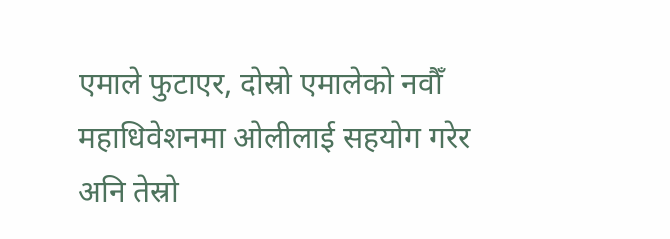एमाले फुटाएर, दोस्रो एमालेको नवौँ महाधिवेशनमा ओलीलाई सहयोग गरेर अनि तेस्रो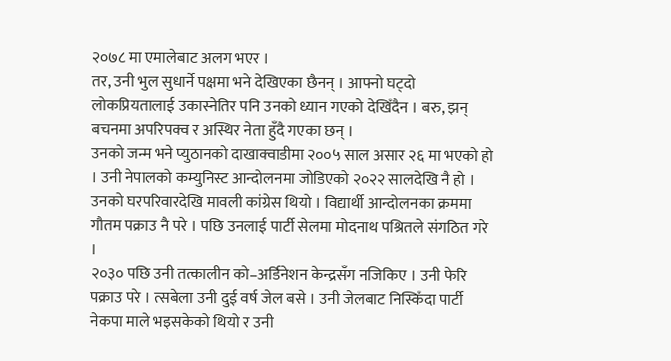२०७८ मा एमालेबाट अलग भएर ।
तर, उनी भुल सुधार्ने पक्षमा भने देखिएका छैनन् । आफ्नो घट्दो लोकप्रियतालाई उकास्नेतिर पनि उनको ध्यान गएको देखिँदैन । बरु, झन् बचनमा अपरिपक्व र अस्थिर नेता हुँदै गएका छन् ।
उनको जन्म भने प्युठानको दाखाक्वाडीमा २००५ साल असार २६ मा भएको हो । उनी नेपालको कम्युनिस्ट आन्दोलनमा जोडिएको २०२२ सालदेखि नै हो । उनको घरपरिवारदेखि मावली कांग्रेस थियो । विद्यार्थी आन्दोलनका क्रममा गौतम पक्राउ नै परे । पछि उनलाई पार्टी सेलमा मोदनाथ पश्रितले संगठित गरे ।
२०३० पछि उनी तत्कालीन को–अर्डिनेशन केन्द्रसँग नजिकिए । उनी फेरि पक्राउ परे । त्सबेला उनी दुई वर्ष जेल बसे । उनी जेलबाट निस्किँदा पार्टी नेकपा माले भइसकेको थियो र उनी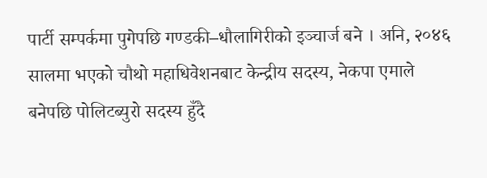पार्टी सम्पर्कमा पुगेपछि गण्डकी–धौलागिरीको इञ्चार्ज बने । अनि, २०४६ सालमा भएको चौथो महाधिवेशनबाट केन्द्रीय सदस्य, नेकपा एमाले बनेपछि पोलिटब्युरो सदस्य हुँदै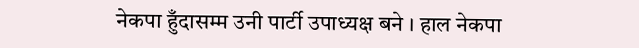नेकपा हुँदासम्म उनी पार्टी उपाध्यक्ष बने । हाल नेकपा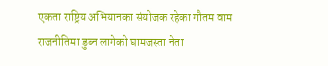एकता राष्ट्रिय अभियानका संयोजक रहेका गौतम वाम राजनीतिमा डुब्न लागेको घामजस्ता नेता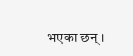भएका छन् ।